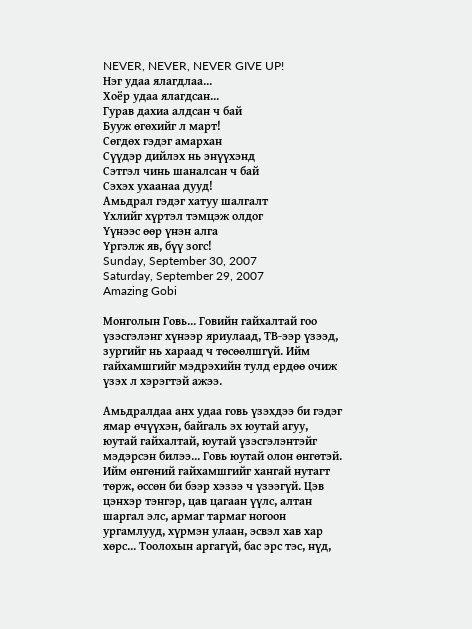NEVER, NEVER, NEVER GIVE UP!
Нэг удаа ялагдлаа...
Хоёр удаа ялагдсан...
Гурав дахиа алдсан ч бай
Бууж өгөхийг л март!
Сөгдөх гэдэг амархан
Сүүдэр дийлэх нь энүүхэнд
Сэтгэл чинь шаналсан ч бай
Сэхэх ухаанаа дууд!
Амьдрал гэдэг хатуу шалгалт
Үхлийг хүртэл тэмцэж олдог
Үүнээс өөр үнэн алга
Үргэлж яв, бүү зогс!
Sunday, September 30, 2007
Saturday, September 29, 2007
Amazing Gobi

Монголын Говь... Говийн гайхалтай гоо үзэсгэлэнг хүнээр яриулаад, ТВ-ээр үзээд, зургийг нь хараад ч төсөөлшгүй. Ийм гайхамшгийг мэдрэхийн тулд ердөө очиж үзэх л хэрэгтэй ажээ.

Амьдралдаа анх удаа говь үзэхдээ би гэдэг ямар өчүүхэн, байгаль эх юутай агуу, юутай гайхалтай, юутай үзэсгэлэнтэйг мэдэрсэн билээ... Говь юутай олон өнгөтэй. Ийм өнгөний гайхамшгийг хангай нутагт төрж, өссөн би бээр хэзээ ч үзээгүй. Цэв цэнхэр тэнгэр, цав цагаан үүлс, алтан шаргал элс, армаг тармаг ногоон ургамлууд, хүрмэн улаан, эсвэл хав хар хөрс... Тоолохын аргагүй, бас эрс тэс, нүд,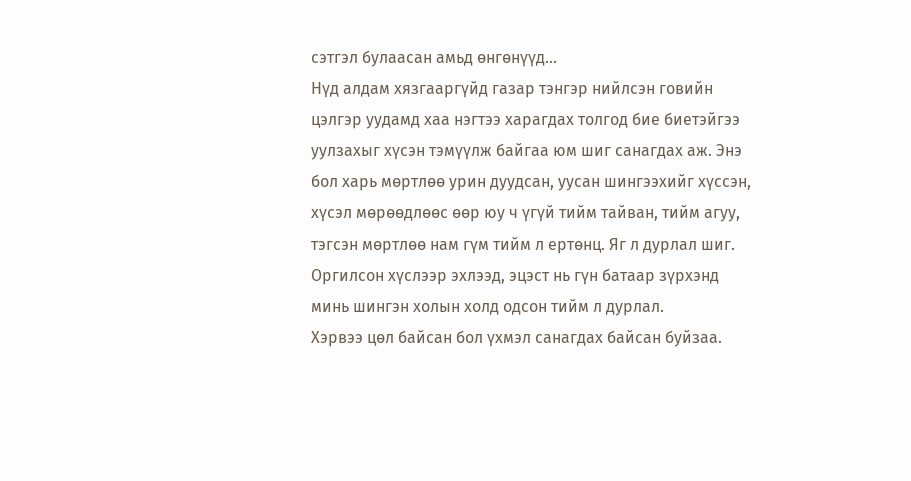сэтгэл булаасан амьд өнгөнүүд...
Нүд алдам хязгааргүйд газар тэнгэр нийлсэн говийн цэлгэр уудамд хаа нэгтээ харагдах толгод бие биетэйгээ уулзахыг хүсэн тэмүүлж байгаа юм шиг санагдах аж. Энэ бол харь мөртлөө урин дуудсан, уусан шингээхийг хүссэн, хүсэл мөрөөдлөөс өөр юу ч үгүй тийм тайван, тийм агуу, тэгсэн мөртлөө нам гүм тийм л ертөнц. Яг л дурлал шиг. Оргилсон хүслээр эхлээд, эцэст нь гүн батаар зүрхэнд минь шингэн холын холд одсон тийм л дурлал.
Хэрвээ цөл байсан бол үхмэл санагдах байсан буйзаа.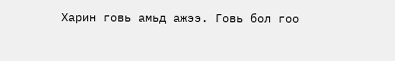Харин говь амьд ажээ. Говь бол гоо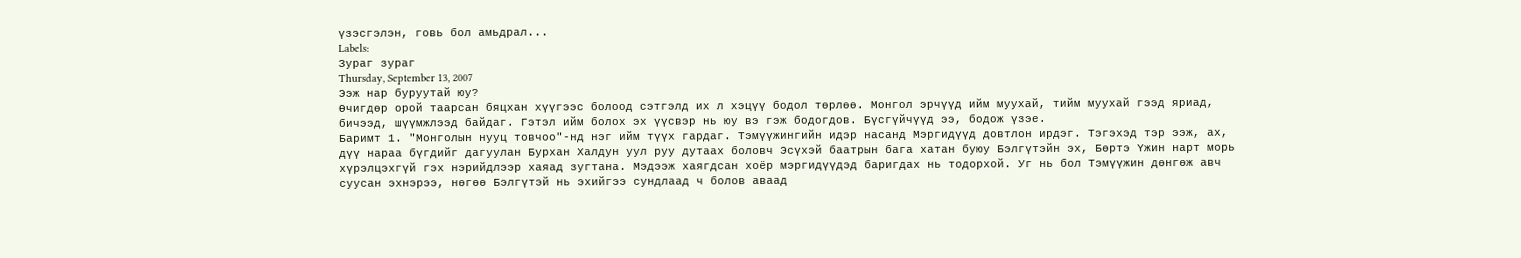үзэсгэлэн, говь бол амьдрал...
Labels:
Зураг зураг
Thursday, September 13, 2007
Ээж нар буруутай юу?
Өчигдөр орой таарсан бяцхан хүүгээс болоод сэтгэлд их л хэцүү бодол төрлөө. Монгол эрчүүд ийм муухай, тийм муухай гээд яриад, бичээд, шүүмжлээд байдаг. Гэтэл ийм болох эх үүсвэр нь юу вэ гэж бодогдов. Бүсгүйчүүд ээ, бодож үзэе.
Баримт 1. "Монголын нууц товчоо"-нд нэг ийм түүх гардаг. Тэмүүжингийн идэр насанд Мэргидүүд довтлон ирдэг. Тэгэхэд тэр ээж, ах, дүү нараа бүгдийг дагуулан Бурхан Халдун уул руу дутаах боловч Эсүхэй баатрын бага хатан буюу Бэлгүтэйн эх, Бөртэ Үжин нарт морь хүрэлцэхгүй гэх нэрийдлээр хаяад зугтана. Мэдээж хаягдсан хоёр мэргидүүдэд баригдах нь тодорхой. Уг нь бол Тэмүүжин дөнгөж авч суусан эхнэрээ, нөгөө Бэлгүтэй нь эхийгээ сундлаад ч болов аваад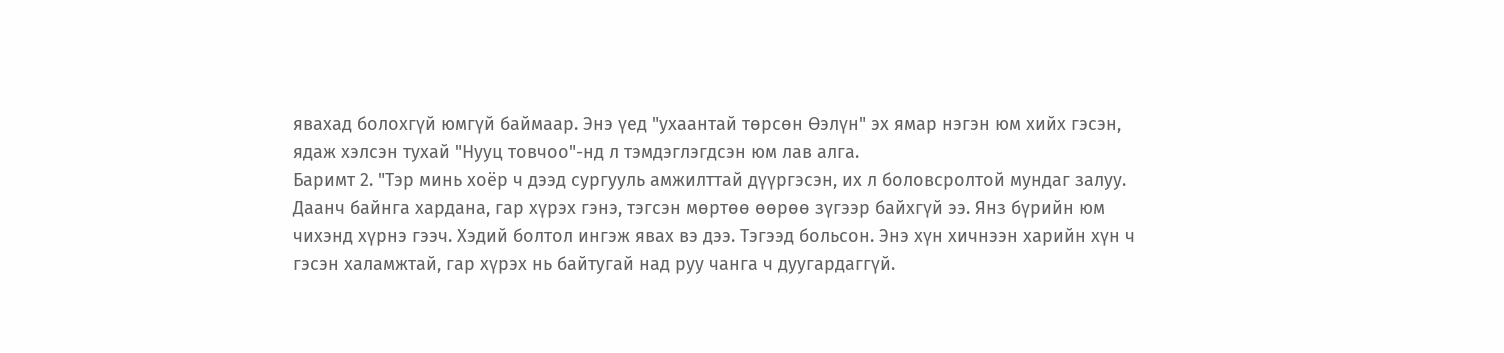явахад болохгүй юмгүй баймаар. Энэ үед "ухаантай төрсөн Өэлүн" эх ямар нэгэн юм хийх гэсэн, ядаж хэлсэн тухай "Нууц товчоо"-нд л тэмдэглэгдсэн юм лав алга.
Баримт 2. "Тэр минь хоёр ч дээд сургууль амжилттай дүүргэсэн, их л боловсролтой мундаг залуу. Даанч байнга хардана, гар хүрэх гэнэ, тэгсэн мөртөө өөрөө зүгээр байхгүй ээ. Янз бүрийн юм чихэнд хүрнэ гээч. Хэдий болтол ингэж явах вэ дээ. Тэгээд больсон. Энэ хүн хичнээн харийн хүн ч гэсэн халамжтай, гар хүрэх нь байтугай над руу чанга ч дуугардаггүй.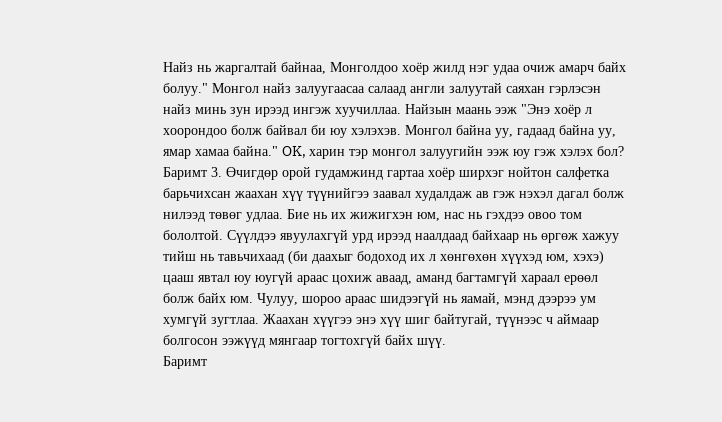Найз нь жаргалтай байнаа, Монголдоо хоёр жилд нэг удаа очиж амарч байх болуу." Монгол найз залуугаасаа салаад англи залуутай саяхан гэрлэсэн найз минь зун ирээд ингэж хуучиллаа. Найзын маань ээж "Энэ хоёр л хоорондоо болж байвал би юу хэлэхэв. Монгол байна уу, гадаад байна уу, ямар хамаа байна." OK, харин тэр монгол залуугийн ээж юу гэж хэлэх бол?
Баримт 3. Өчигдөр орой гудамжинд гартаа хоёр ширхэг нойтон салфетка барьчихсан жаахан хүү түүнийгээ заавал худалдаж ав гэж нэхэл дагал болж нилээд төвөг удлаа. Бие нь их жижигхэн юм, нас нь гэхдээ овоо том бололтой. Сүүлдээ явуулахгүй урд ирээд наалдаад байхаар нь өргөж хажуу тийш нь тавьчихаад (би даахыг бодоход их л хөнгөхөн хүүхэд юм, хэхэ) цааш явтал юу юугүй араас цохиж аваад, аманд багтамгүй хараал ерөөл болж байх юм. Чулуу, шороо араас шидээгүй нь яамай, мэнд дээрээ ум хумгүй зугтлаа. Жаахан хүүгээ энэ хүү шиг байтугай, түүнээс ч аймаар болгосон ээжүүд мянгаар тогтохгүй байх шүү.
Баримт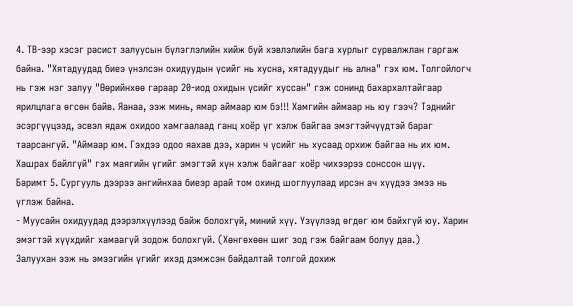4. ТВ-ээр хэсэг расист залуусын бүлэглэлийн хийж буй хэвлэлийн бага хурлыг сурвалжлан гаргаж байна. "Хятадуудад биеэ үнэлсэн охидуудын үсийг нь хусна, хятадуудыг нь ална" гэх юм. Толгойлогч нь гэж нэг залуу "Өөрийнхөө гараар 20-иод охидын үсийг хуссан" гэж сонинд бахархалтайгаар ярилцлага өгсөн байв. Яанаа, ээж минь, ямар аймаар юм бэ!!! Хамгийн аймаар нь юу гээч? Тэднийг эсэргүүцээд, эсвэл ядаж охидоо хамгаалаад ганц хоёр үг хэлж байгаа эмэгтэйчүүдтэй бараг таарсангүй. "Аймаар юм. Гэхдээ одоо яахав дээ, харин ч үсийг нь хусаад орхиж байгаа нь их юм. Хашрах байлгүй" гэх маягийн үгийг эмэгтэй хүн хэлж байгааг хоёр чихээрээ сонссон шүү.
Баримт 5. Сургууль дээрээ ангийнхаа биеэр арай том охинд шоглуулаад ирсэн ач хүүдээ эмээ нь үглэж байна.
- Муусайн охидуудад дээрэлхүүлээд байж болохгүй, миний хүү. Үзүүлээд өгдөг юм байхгүй юу. Харин эмэгтэй хүүхдийг хамаагүй зодож болохгүй. (Хөнгөхөөн шиг зод гэж байгаам болуу даа.)
Залуухан ээж нь эмээгийн үгийг ихэд дэмжсэн байдалтай толгой дохиж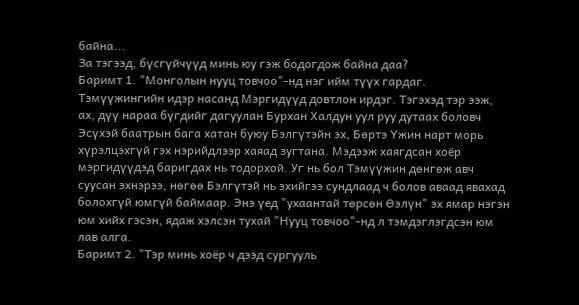байна...
За тэгээд, бүсгүйчүүд минь юу гэж бодогдож байна даа?
Баримт 1. "Монголын нууц товчоо"-нд нэг ийм түүх гардаг. Тэмүүжингийн идэр насанд Мэргидүүд довтлон ирдэг. Тэгэхэд тэр ээж, ах, дүү нараа бүгдийг дагуулан Бурхан Халдун уул руу дутаах боловч Эсүхэй баатрын бага хатан буюу Бэлгүтэйн эх, Бөртэ Үжин нарт морь хүрэлцэхгүй гэх нэрийдлээр хаяад зугтана. Мэдээж хаягдсан хоёр мэргидүүдэд баригдах нь тодорхой. Уг нь бол Тэмүүжин дөнгөж авч суусан эхнэрээ, нөгөө Бэлгүтэй нь эхийгээ сундлаад ч болов аваад явахад болохгүй юмгүй баймаар. Энэ үед "ухаантай төрсөн Өэлүн" эх ямар нэгэн юм хийх гэсэн, ядаж хэлсэн тухай "Нууц товчоо"-нд л тэмдэглэгдсэн юм лав алга.
Баримт 2. "Тэр минь хоёр ч дээд сургууль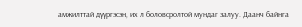амжилттай дүүргэсэн, их л боловсролтой мундаг залуу. Даанч байнга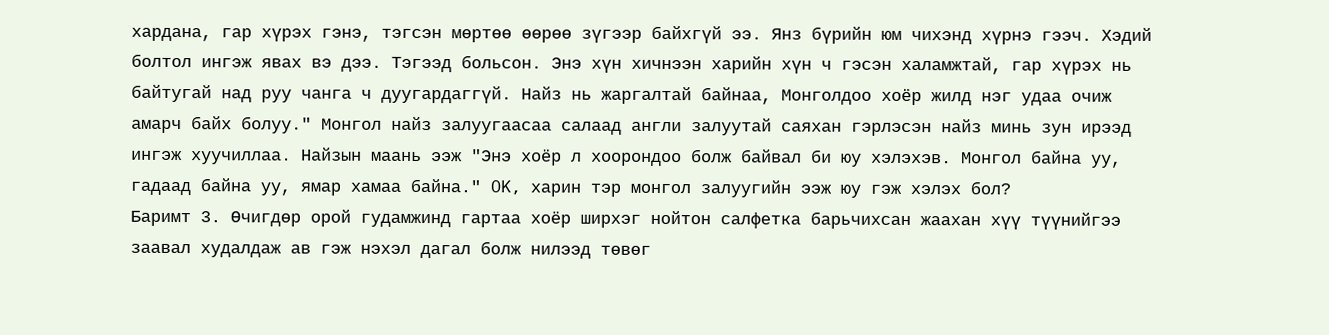хардана, гар хүрэх гэнэ, тэгсэн мөртөө өөрөө зүгээр байхгүй ээ. Янз бүрийн юм чихэнд хүрнэ гээч. Хэдий болтол ингэж явах вэ дээ. Тэгээд больсон. Энэ хүн хичнээн харийн хүн ч гэсэн халамжтай, гар хүрэх нь байтугай над руу чанга ч дуугардаггүй. Найз нь жаргалтай байнаа, Монголдоо хоёр жилд нэг удаа очиж амарч байх болуу." Монгол найз залуугаасаа салаад англи залуутай саяхан гэрлэсэн найз минь зун ирээд ингэж хуучиллаа. Найзын маань ээж "Энэ хоёр л хоорондоо болж байвал би юу хэлэхэв. Монгол байна уу, гадаад байна уу, ямар хамаа байна." OK, харин тэр монгол залуугийн ээж юу гэж хэлэх бол?
Баримт 3. Өчигдөр орой гудамжинд гартаа хоёр ширхэг нойтон салфетка барьчихсан жаахан хүү түүнийгээ заавал худалдаж ав гэж нэхэл дагал болж нилээд төвөг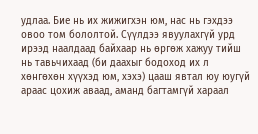удлаа. Бие нь их жижигхэн юм, нас нь гэхдээ овоо том бололтой. Сүүлдээ явуулахгүй урд ирээд наалдаад байхаар нь өргөж хажуу тийш нь тавьчихаад (би даахыг бодоход их л хөнгөхөн хүүхэд юм, хэхэ) цааш явтал юу юугүй араас цохиж аваад, аманд багтамгүй хараал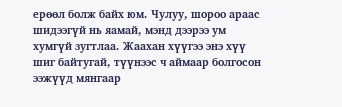ерөөл болж байх юм. Чулуу, шороо араас шидээгүй нь яамай, мэнд дээрээ ум хумгүй зугтлаа. Жаахан хүүгээ энэ хүү шиг байтугай, түүнээс ч аймаар болгосон ээжүүд мянгаар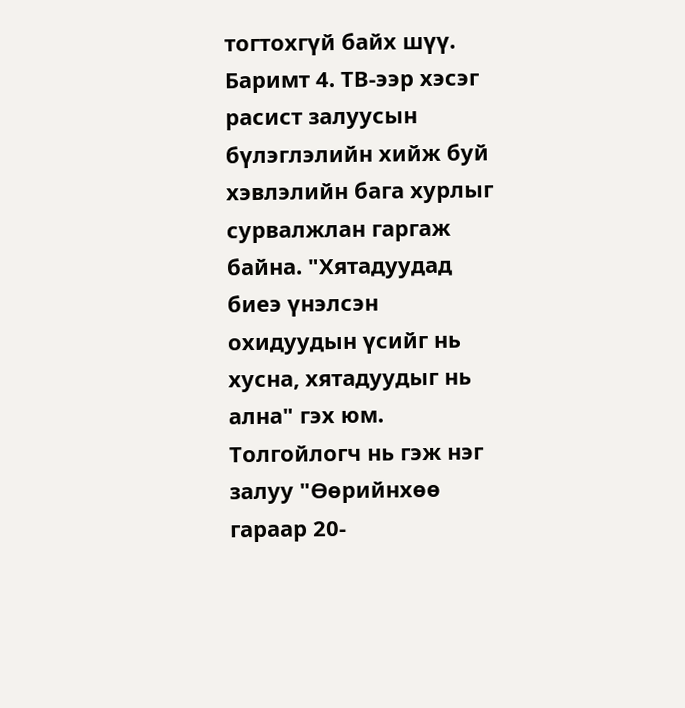тогтохгүй байх шүү.
Баримт 4. ТВ-ээр хэсэг расист залуусын бүлэглэлийн хийж буй хэвлэлийн бага хурлыг сурвалжлан гаргаж байна. "Хятадуудад биеэ үнэлсэн охидуудын үсийг нь хусна, хятадуудыг нь ална" гэх юм. Толгойлогч нь гэж нэг залуу "Өөрийнхөө гараар 20-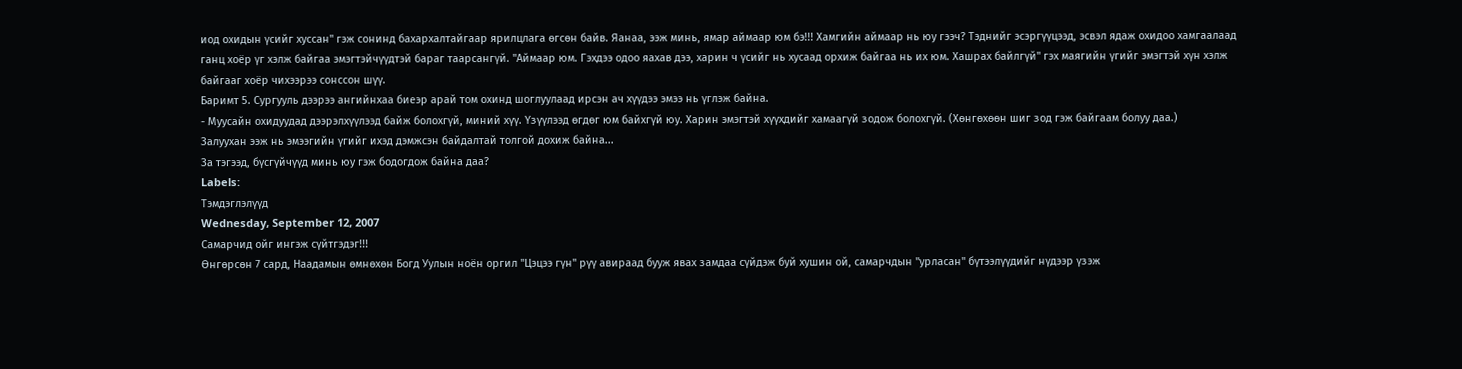иод охидын үсийг хуссан" гэж сонинд бахархалтайгаар ярилцлага өгсөн байв. Яанаа, ээж минь, ямар аймаар юм бэ!!! Хамгийн аймаар нь юу гээч? Тэднийг эсэргүүцээд, эсвэл ядаж охидоо хамгаалаад ганц хоёр үг хэлж байгаа эмэгтэйчүүдтэй бараг таарсангүй. "Аймаар юм. Гэхдээ одоо яахав дээ, харин ч үсийг нь хусаад орхиж байгаа нь их юм. Хашрах байлгүй" гэх маягийн үгийг эмэгтэй хүн хэлж байгааг хоёр чихээрээ сонссон шүү.
Баримт 5. Сургууль дээрээ ангийнхаа биеэр арай том охинд шоглуулаад ирсэн ач хүүдээ эмээ нь үглэж байна.
- Муусайн охидуудад дээрэлхүүлээд байж болохгүй, миний хүү. Үзүүлээд өгдөг юм байхгүй юу. Харин эмэгтэй хүүхдийг хамаагүй зодож болохгүй. (Хөнгөхөөн шиг зод гэж байгаам болуу даа.)
Залуухан ээж нь эмээгийн үгийг ихэд дэмжсэн байдалтай толгой дохиж байна...
За тэгээд, бүсгүйчүүд минь юу гэж бодогдож байна даа?
Labels:
Тэмдэглэлүүд
Wednesday, September 12, 2007
Самарчид ойг ингэж сүйтгэдэг!!!
Өнгөрсөн 7 сард, Наадамын өмнөхөн Богд Уулын ноён оргил "Цэцээ гүн" рүү авираад бууж явах замдаа сүйдэж буй хушин ой, самарчдын "урласан" бүтээлүүдийг нүдээр үзэж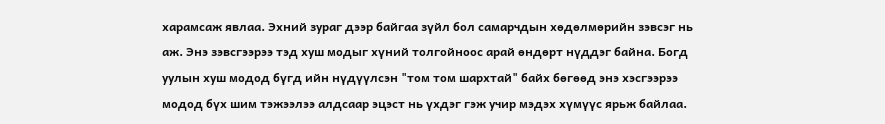харамсаж явлаа. Эхний зураг дээр байгаа зүйл бол самарчдын хөдөлмөрийн зэвсэг нь аж. Энэ зэвсгээрээ тэд хуш модыг хүний толгойноос арай өндөрт нүддэг байна. Богд уулын хуш модод бүгд ийн нүдүүлсэн "том том шархтай" байх бөгөөд энэ хэсгээрээ модод бүх шим тэжээлээ алдсаар эцэст нь үхдэг гэж учир мэдэх хүмүүс ярьж байлаа.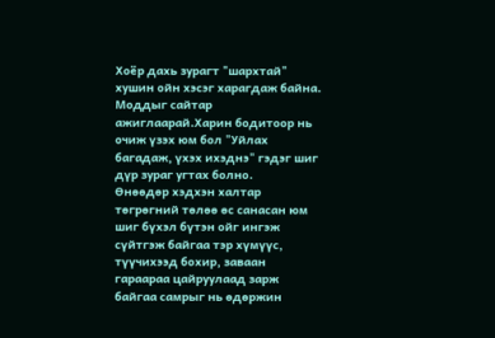Хоёр дахь зурагт "шархтай" хушин ойн хэсэг харагдаж байна. Моддыг сайтар ажиглаарай.Харин бодитоор нь очиж үзэх юм бол "Уйлах багадаж, үхэх ихэднэ" гэдэг шиг дүр зураг угтах болно.
Өнөөдөр хэдхэн халтар төгрөгний төлөө өс санасан юм шиг бүхэл бүтэн ойг ингэж сүйтгэж байгаа тэр хүмүүс, түүчихээд бохир, заваан гараараа цайруулаад зарж байгаа самрыг нь өдөржин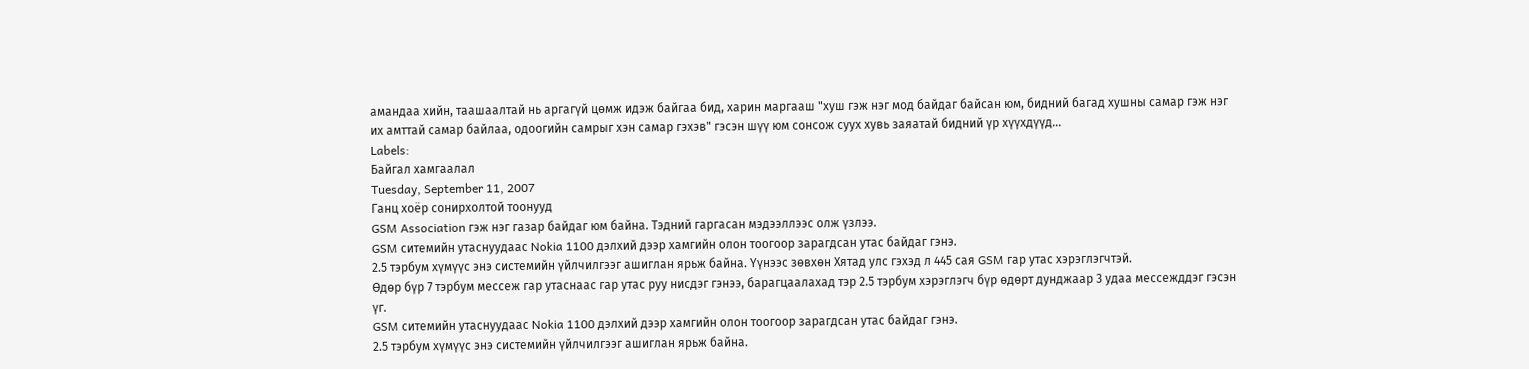амандаа хийн, таашаалтай нь аргагүй цөмж идэж байгаа бид, харин маргааш "хуш гэж нэг мод байдаг байсан юм, бидний багад хушны самар гэж нэг их амттай самар байлаа, одоогийн самрыг хэн самар гэхэв" гэсэн шүү юм сонсож суух хувь заяатай бидний үр хүүхдүүд...
Labels:
Байгал хамгаалал
Tuesday, September 11, 2007
Ганц хоёр сонирхолтой тоонууд
GSM Association гэж нэг газар байдаг юм байна. Тэдний гаргасан мэдээллээс олж үзлээ.
GSM ситемийн утаснуудаас Nokia 1100 дэлхий дээр хамгийн олон тоогоор зарагдсан утас байдаг гэнэ.
2.5 тэрбум хүмүүс энэ системийн үйлчилгээг ашиглан ярьж байна. Үүнээс зөвхөн Хятад улс гэхэд л 445 сая GSM гар утас хэрэглэгчтэй.
Өдөр бүр 7 тэрбум мессеж гар утаснаас гар утас руу нисдэг гэнээ, барагцаалахад тэр 2.5 тэрбум хэрэглэгч бүр өдөрт дунджаар 3 удаа мессежддэг гэсэн үг.
GSM ситемийн утаснуудаас Nokia 1100 дэлхий дээр хамгийн олон тоогоор зарагдсан утас байдаг гэнэ.
2.5 тэрбум хүмүүс энэ системийн үйлчилгээг ашиглан ярьж байна.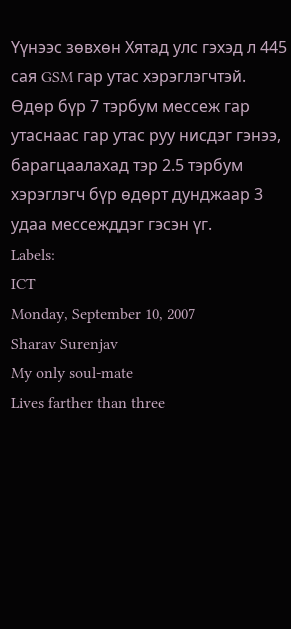Үүнээс зөвхөн Хятад улс гэхэд л 445 сая GSM гар утас хэрэглэгчтэй.
Өдөр бүр 7 тэрбум мессеж гар утаснаас гар утас руу нисдэг гэнээ, барагцаалахад тэр 2.5 тэрбум хэрэглэгч бүр өдөрт дунджаар 3 удаа мессежддэг гэсэн үг.
Labels:
ICT
Monday, September 10, 2007
Sharav Surenjav
My only soul-mate
Lives farther than three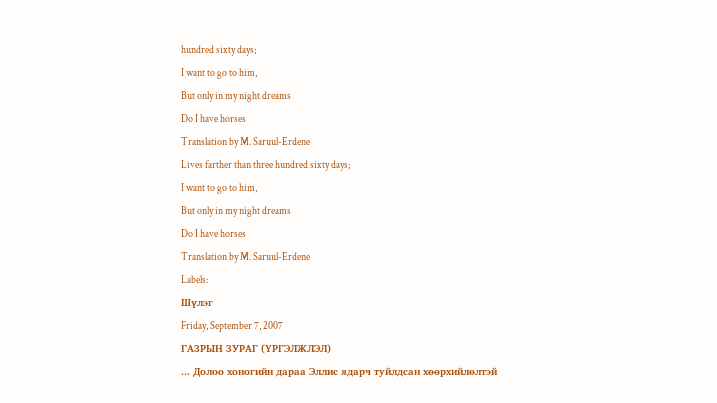hundred sixty days;
I want to go to him,
But only in my night dreams
Do I have horses
Translation by M. Saruul-Erdene
Lives farther than three hundred sixty days;
I want to go to him,
But only in my night dreams
Do I have horses
Translation by M. Saruul-Erdene
Labels:
Шүлэг
Friday, September 7, 2007
ГАЗРЫН ЗУРАГ (ҮРГЭЛЖЛЭЛ)
... Долоо хоногийн дараа Эллис ядарч туйлдсан хөөрхийлөлтэй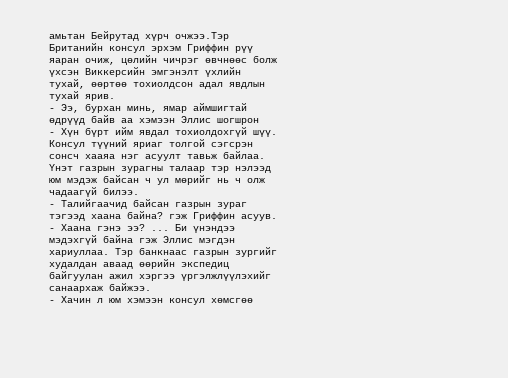амьтан Бейрутад хүрч очжээ.Тэр Британийн консул эрхэм Гриффин рүү яаран очиж, цөлийн чичрэг өвчнөөс болж үхсэн Виккерсийн эмгэнэлт үхлийн тухай, өөртөө тохиолдсон адал явдлын тухай ярив.
- Ээ, бурхан минь, ямар аймшигтай өдрүүд байв аа хэмээн Эллис шогшрон
- Хүн бүрт ийм явдал тохиолдохгүй шүү.
Консул түүний яриаг толгой сэгсрэн сонсч хааяа нэг асуулт тавьж байлаа.
Үнэт газрын зурагны талаар тэр нэлээд юм мэдэж байсан ч ул мөрийг нь ч олж чадаагүй билээ.
- Талийгаачид байсан газрын зураг тэгээд хаана байна? гэж Гриффин асуув.
- Хаана гэнэ ээ? ... Би үнэндээ мэдэхгүй байна гэж Эллис мэгдэн хариуллаа. Тэр банкнаас газрын зургийг худалдан аваад өөрийн экспедиц байгуулан ажил хэргээ үргэлжлүүлэхийг санаархаж байжээ.
- Хачин л юм хэмээн консул хөмсгөө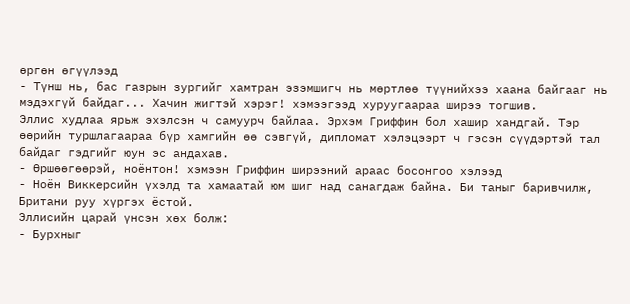өргөн өгүүлээд
- Түнш нь, бас газрын зургийг хамтран эзэмшигч нь мөртлөө түүнийхээ хаана байгааг нь мэдэхгүй байдаг... Хачин жигтэй хэрэг! хэмээгээд хуруугаараа ширээ тогшив.
Эллис худлаа ярьж эхэлсэн ч самуурч байлаа. Эрхэм Гриффин бол хашир хандгай. Тэр өөрийн туршлагаараа бүр хамгийн өө сэвгүй, дипломат хэлэцээрт ч гэсэн сүүдэртэй тал байдаг гэдгийг юун эс андахав.
- Өршөөгөөрэй, ноёнтон! хэмээн Гриффин ширээний араас босонгоо хэлээд
- Ноён Виккерсийн үхэлд та хамаатай юм шиг над санагдаж байна. Би таныг баривчилж, Британи руу хүргэх ёстой.
Эллисийн царай үнсэн хөх болж:
- Бурхныг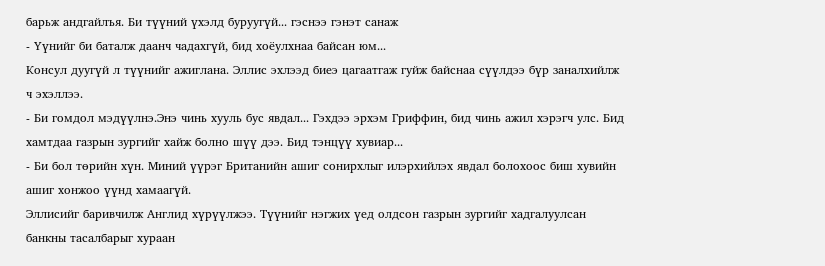барьж андгайлъя. Би түүний үхэлд буруугүй... гэснээ гэнэт санаж
- Үүнийг би баталж даанч чадахгүй, бид хоёулхнаа байсан юм...
Консул дуугүй л түүнийг ажиглана. Эллис эхлээд биеэ цагаатгаж гуйж байснаа сүүлдээ бүр заналхийлж ч эхэллээ.
- Би гомдол мэдүүлнэ.Энэ чинь хууль бус явдал... Гэхдээ эрхэм Гриффин, бид чинь ажил хэрэгч улс. Бид хамтдаа газрын зургийг хайж болно шүү дээ. Бид тэнцүү хувиар...
- Би бол төрийн хүн. Миний үүрэг Британийн ашиг сонирхлыг илэрхийлэх явдал болохоос биш хувийн ашиг хонжоо үүнд хамаагүй.
Эллисийг баривчилж Англид хүрүүлжээ. Түүнийг нэгжих үед олдсон газрын зургийг хадгалуулсан банкны тасалбарыг хураан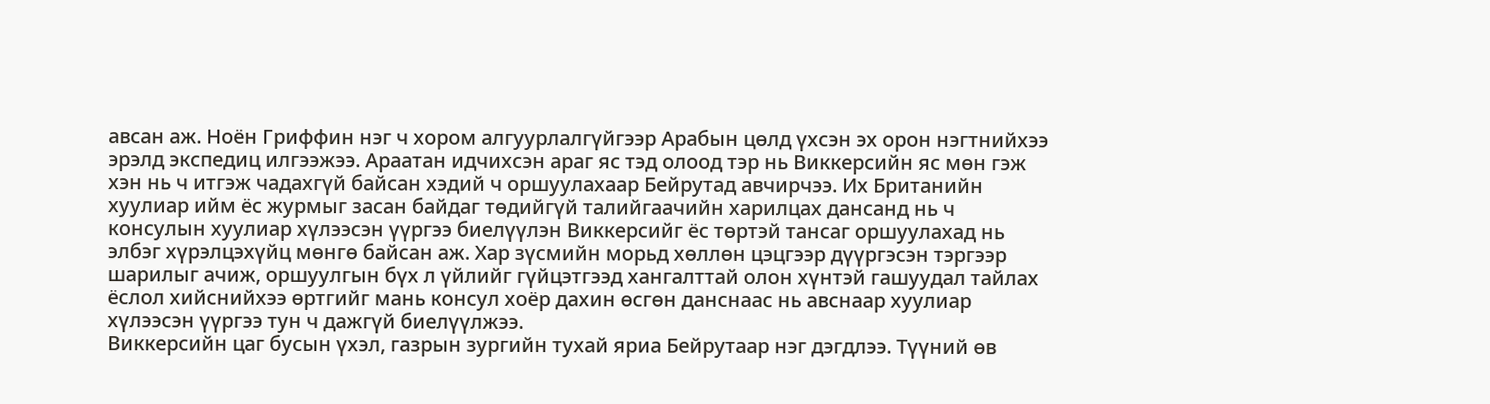авсан аж. Ноён Гриффин нэг ч хором алгуурлалгүйгээр Арабын цөлд үхсэн эх орон нэгтнийхээ эрэлд экспедиц илгээжээ. Араатан идчихсэн араг яс тэд олоод тэр нь Виккерсийн яс мөн гэж хэн нь ч итгэж чадахгүй байсан хэдий ч оршуулахаар Бейрутад авчирчээ. Их Британийн хуулиар ийм ёс журмыг засан байдаг төдийгүй талийгаачийн харилцах дансанд нь ч консулын хуулиар хүлээсэн үүргээ биелүүлэн Виккерсийг ёс төртэй тансаг оршуулахад нь элбэг хүрэлцэхүйц мөнгө байсан аж. Хар зүсмийн морьд хөллөн цэцгээр дүүргэсэн тэргээр шарилыг ачиж, оршуулгын бүх л үйлийг гүйцэтгээд хангалттай олон хүнтэй гашуудал тайлах ёслол хийснийхээ өртгийг мань консул хоёр дахин өсгөн данснаас нь авснаар хуулиар хүлээсэн үүргээ тун ч дажгүй биелүүлжээ.
Виккерсийн цаг бусын үхэл, газрын зургийн тухай яриа Бейрутаар нэг дэгдлээ. Түүний өв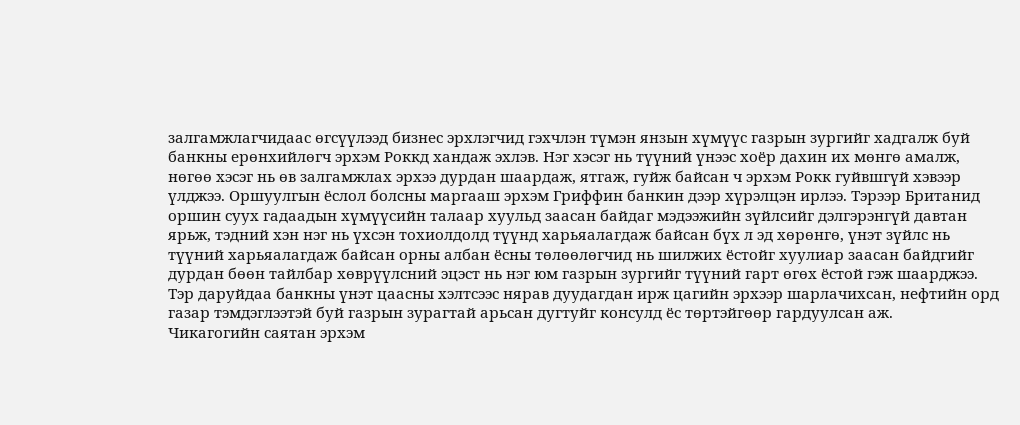залгамжлагчидаас өгсүүлээд бизнес эрхлэгчид гэхчлэн түмэн янзын хүмүүс газрын зургийг хадгалж буй банкны ерөнхийлөгч эрхэм Роккд хандаж эхлэв. Нэг хэсэг нь түүний үнээс хоёр дахин их мөнгө амалж, нөгөө хэсэг нь өв залгамжлах эрхээ дурдан шаардаж, ятгаж, гуйж байсан ч эрхэм Рокк гуйвшгүй хэвээр үлджээ. Оршуулгын ёслол болсны маргааш эрхэм Гриффин банкин дээр хүрэлцэн ирлээ. Тэрээр Британид оршин суух гадаадын хүмүүсийн талаар хуульд заасан байдаг мэдээжийн зүйлсийг дэлгэрэнгүй давтан ярьж, тэдний хэн нэг нь үхсэн тохиолдолд түүнд харьяалагдаж байсан бүх л эд хөрөнгө, үнэт зүйлс нь түүний харьяалагдаж байсан орны албан ёсны төлөөлөгчид нь шилжих ёстойг хуулиар заасан байдгийг дурдан бөөн тайлбар хөврүүлсний эцэст нь нэг юм газрын зургийг түүний гарт өгөх ёстой гэж шаарджээ. Тэр даруйдаа банкны үнэт цаасны хэлтсээс нярав дуудагдан ирж цагийн эрхээр шарлачихсан, нефтийн орд газар тэмдэглээтэй буй газрын зурагтай арьсан дугтуйг консулд ёс төртэйгөөр гардуулсан аж.
Чикагогийн саятан эрхэм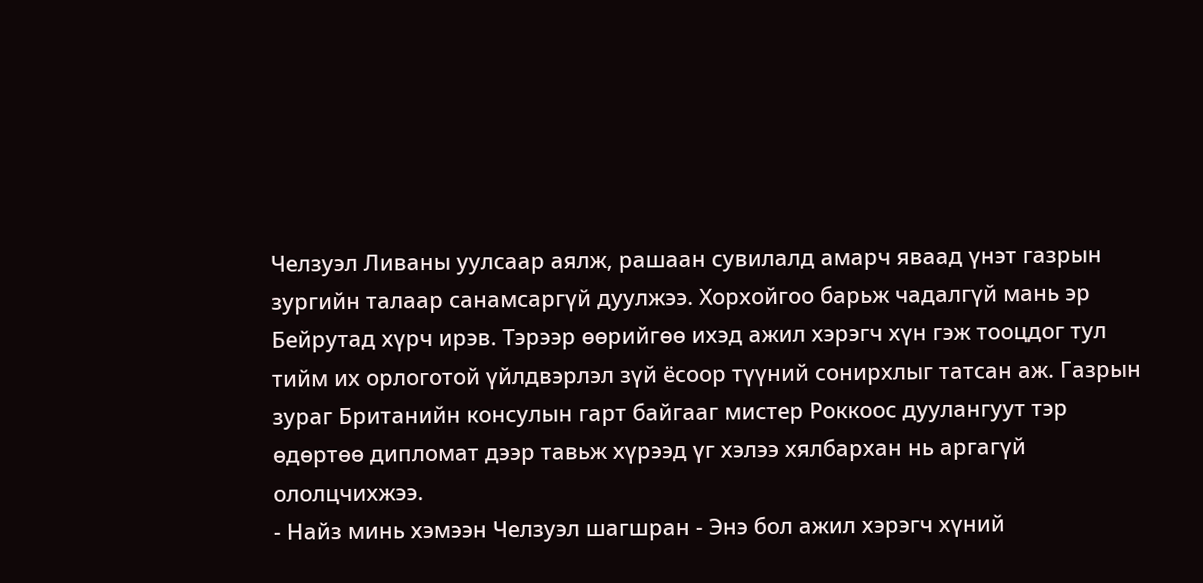Челзуэл Ливаны уулсаар аялж, рашаан сувилалд амарч яваад үнэт газрын зургийн талаар санамсаргүй дуулжээ. Хорхойгоо барьж чадалгүй мань эр Бейрутад хүрч ирэв. Тэрээр өөрийгөө ихэд ажил хэрэгч хүн гэж тооцдог тул тийм их орлоготой үйлдвэрлэл зүй ёсоор түүний сонирхлыг татсан аж. Газрын зураг Британийн консулын гарт байгааг мистер Роккоос дуулангуут тэр өдөртөө дипломат дээр тавьж хүрээд үг хэлээ хялбархан нь аргагүй ололцчихжээ.
- Найз минь хэмээн Челзуэл шагшран - Энэ бол ажил хэрэгч хүний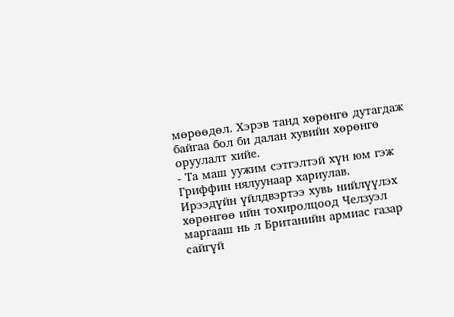мөрөөдөл. Хэрэв танд хөрөнгө дутагдаж байгаа бол би далан хувийн хөрөнгө оруулалт хийе.
- Та маш уужим сэтгэлтэй хүн юм гэж Гриффин нялуунаар хариулав.
Ирээдүйн үйлдвэртээ хувь нийлүүлэх хөрөнгөө ийн тохиролцоод Челзуэл маргааш нь л Британийн армиас газар сайгүй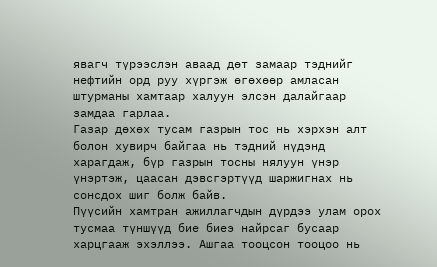явагч түрээслэн аваад дөт замаар тэднийг нефтийн орд руу хүргэж өгөхөөр амласан штурманы хамтаар халуун элсэн далайгаар замдаа гарлаа.
Газар дөхөх тусам газрын тос нь хэрхэн алт болон хувирч байгаа нь тэдний нүдэнд харагдаж, бүр газрын тосны нялуун үнэр үнэртэж, цаасан дэвсгэртүүд шаржигнах нь сонсдох шиг болж байв.
Пүүсийн хамтран ажиллагчдын дүрдээ улам орох тусмаа түншүүд бие биеэ найрсаг бусаар харцгааж эхэллээ. Ашгаа тооцсон тооцоо нь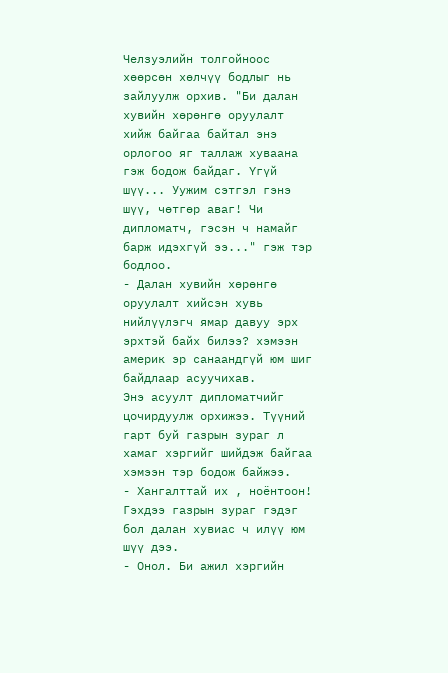Челзуэлийн толгойноос хөөрсөн хөлчүү бодлыг нь зайлуулж орхив. "Би далан хувийн хөрөнгө оруулалт хийж байгаа байтал энэ орлогоо яг таллаж хуваана гэж бодож байдаг. Үгүй шүү... Уужим сэтгэл гэнэ шүү, чөтгөр аваг! Чи дипломатч, гэсэн ч намайг барж идэхгүй ээ..." гэж тэр бодлоо.
- Далан хувийн хөрөнгө оруулалт хийсэн хувь нийлүүлэгч ямар давуу эрх эрхтэй байх билээ? хэмээн америк эр санаандгүй юм шиг байдлаар асуучихав.
Энэ асуулт дипломатчийг цочирдуулж орхижээ. Түүний гарт буй газрын зураг л хамаг хэргийг шийдэж байгаа хэмээн тэр бодож байжээ.
- Хангалттай их , ноёнтоон! Гэхдээ газрын зураг гэдэг бол далан хувиас ч илүү юм шүү дээ.
- Онол. Би ажил хэргийн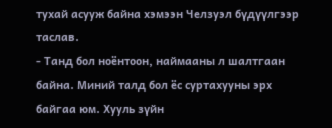тухай асууж байна хэмээн Челзуэл бүдүүлгээр таслав.
- Танд бол ноёнтоон, наймааны л шалтгаан байна. Миний талд бол ёс суртахууны эрх байгаа юм. Хууль зүйн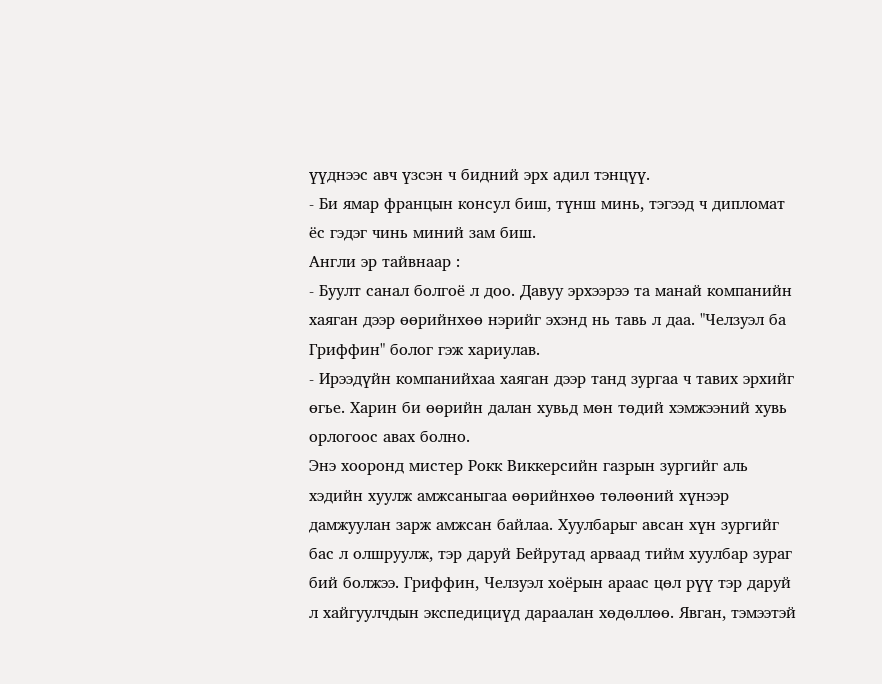үүднээс авч үзсэн ч бидний эрх адил тэнцүү.
- Би ямар францын консул биш, түнш минь, тэгээд ч дипломат ёс гэдэг чинь миний зам биш.
Англи эр тайвнаар :
- Буулт санал болгоё л доо. Давуу эрхээрээ та манай компанийн хаяган дээр өөрийнхөө нэрийг эхэнд нь тавь л даа. "Челзуэл ба Гриффин" болог гэж хариулав.
- Ирээдүйн компанийхаа хаяган дээр танд зургаа ч тавих эрхийг өгье. Харин би өөрийн далан хувьд мөн төдий хэмжээний хувь орлогоос авах болно.
Энэ хооронд мистер Рокк Виккерсийн газрын зургийг аль хэдийн хуулж амжсаныгаа өөрийнхөө төлөөний хүнээр дамжуулан зарж амжсан байлаа. Хуулбарыг авсан хүн зургийг бас л олшруулж, тэр даруй Бейрутад арваад тийм хуулбар зураг бий болжээ. Гриффин, Челзуэл хоёрын араас цөл рүү тэр даруй л хайгуулчдын экспедициүд дараалан хөдөллөө. Явган, тэмээтэй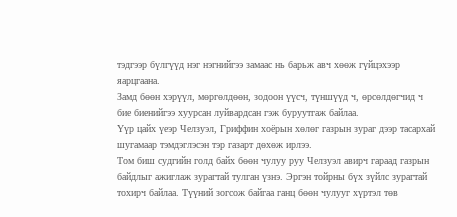тэдгээр бүлгүүд нэг нэгнийгээ замаас нь барьж авч хөөж гүйцэхээр яарцгаана.
Замд бөөн хэрүүл, мөргөлдөөн, зодоон үүсч, түншүүд ч, өрсөлдөгчид ч бие биенийгээ хуурсан луйвардсан гэж буруутгаж байлаа.
Үүр цайх үеэр Челзуэл, Гриффин хоёрын хөлөг газрын зураг дээр тасархай шугамаар тэмдэглэсэн тэр газарт дөхөж ирлээ.
Том биш судгийн голд байх бөөн чулуу руу Челзуэл авирч гараад газрын байдлыг ажиглаж зурагтай тулган үзнэ. Эргэн тойрны бүх зүйлс зурагтай тохирч байлаа. Түүний зогсож байгаа ганц бөөн чулууг хүртэл төв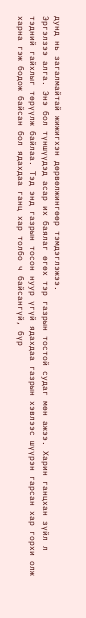дунд нь загалмайтай жижигхэн дөрвөлжингөөр тэмдэглэжээ.
Эргэлзээ алга. Энэ бол түншүүдэд асар их баялаг өгөх тэр газрын тостой судаг мөн ажээ. Харин ганцхан зүйл л тэдний гайхлыг төрүүлж байлаа. Тэд энд газрын тосон нуур үгүй ядахдаа газрын хэвлээс шүүрэн гарсан хар горхи олж харна гэж бодож байсан бол ядахдаа ганц хар толбо ч байсангүй, бүр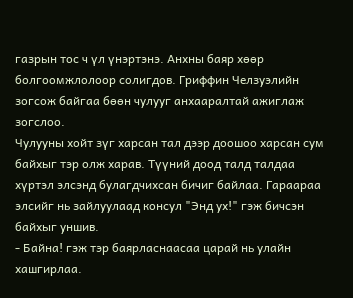газрын тос ч үл үнэртэнэ. Анхны баяр хөөр болгоомжлолоор солигдов. Гриффин Челзуэлийн зогсож байгаа бөөн чулууг анхааралтай ажиглаж зогслоо.
Чулууны хойт зүг харсан тал дээр доошоо харсан сум байхыг тэр олж харав. Түүний доод талд талдаа хүртэл элсэнд булагдчихсан бичиг байлаа. Гараараа элсийг нь зайлуулаад консул "Энд ух!" гэж бичсэн байхыг уншив.
- Байна! гэж тэр баярласнаасаа царай нь улайн хашгирлаа.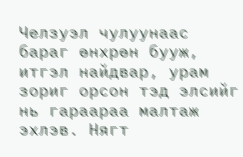Челзуэл чулуунаас бараг өнхрөн бууж, итгэл найдвар, урам зориг орсон тэд элсийг нь гараараа малтаж эхлэв. Нягт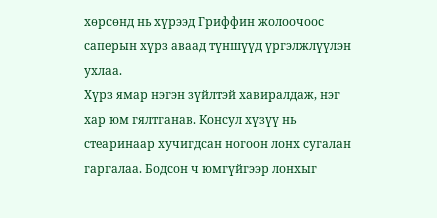хөрсөнд нь хүрээд Гриффин жолоочоос саперын хүрз аваад түншүүд үргэлжлүүлэн ухлаа.
Хүрз ямар нэгэн зүйлтэй хавиралдаж, нэг хар юм гялтганав. Консул хүзүү нь стеаринаар хучигдсан ногоон лонх сугалан гаргалаа. Бодсон ч юмгүйгээр лонхыг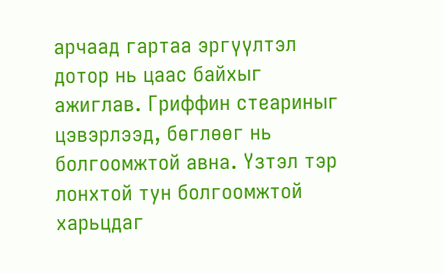арчаад гартаа эргүүлтэл дотор нь цаас байхыг ажиглав. Гриффин стеариныг цэвэрлээд, бөглөөг нь болгоомжтой авна. Үзтэл тэр лонхтой тун болгоомжтой харьцдаг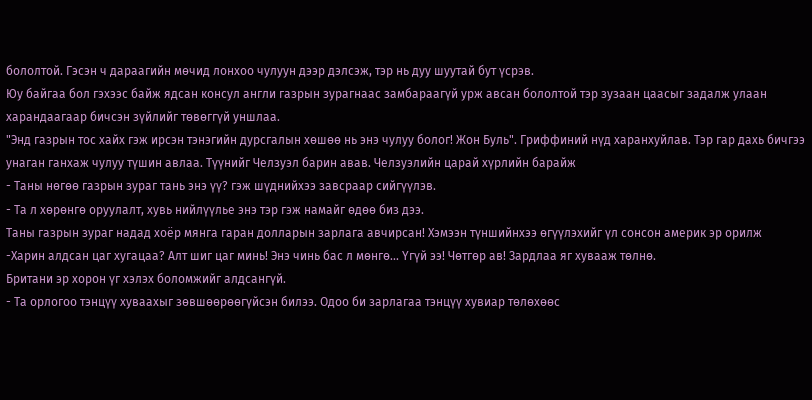бололтой. Гэсэн ч дараагийн мөчид лонхоо чулуун дээр дэлсэж, тэр нь дуу шуутай бут үсрэв.
Юу байгаа бол гэхээс байж ядсан консул англи газрын зурагнаас замбараагүй урж авсан бололтой тэр зузаан цаасыг задалж улаан харандаагаар бичсэн зүйлийг төвөггүй уншлаа.
"Энд газрын тос хайх гэж ирсэн тэнэгийн дурсгалын хөшөө нь энэ чулуу болог! Жон Буль". Гриффиний нүд харанхуйлав. Тэр гар дахь бичгээ унаган ганхаж чулуу түшин авлаа. Түүнийг Челзуэл барин авав. Челзуэлийн царай хүрлийн барайж
- Таны нөгөө газрын зураг тань энэ үү? гэж шүднийхээ завсраар сийгүүлэв.
- Та л хөрөнгө оруулалт, хувь нийлүүлье энэ тэр гэж намайг өдөө биз дээ.
Таны газрын зураг надад хоёр мянга гаран долларын зарлага авчирсан! Хэмээн түншийнхээ өгүүлэхийг үл сонсон америк эр орилж
-Харин алдсан цаг хугацаа? Алт шиг цаг минь! Энэ чинь бас л мөнгө... Үгүй ээ! Чөтгөр ав! Зардлаа яг хувааж төлнө.
Британи эр хорон үг хэлэх боломжийг алдсангүй.
- Та орлогоо тэнцүү хуваахыг зөвшөөрөөгүйсэн билээ. Одоо би зарлагаа тэнцүү хувиар төлөхөөс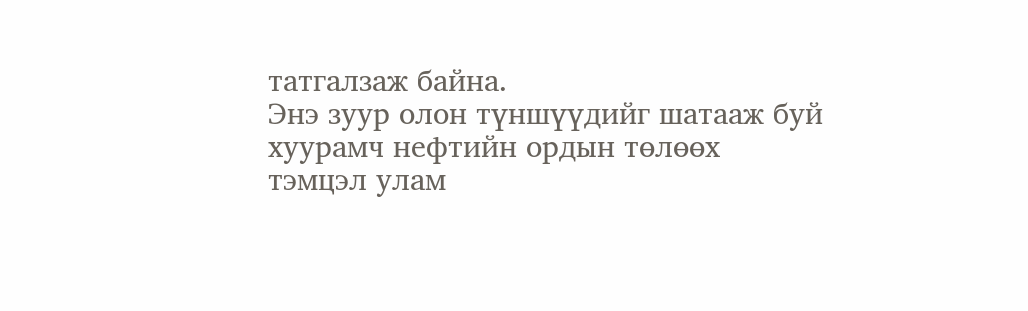татгалзаж байна.
Энэ зуур олон түншүүдийг шатааж буй хуурамч нефтийн ордын төлөөх тэмцэл улам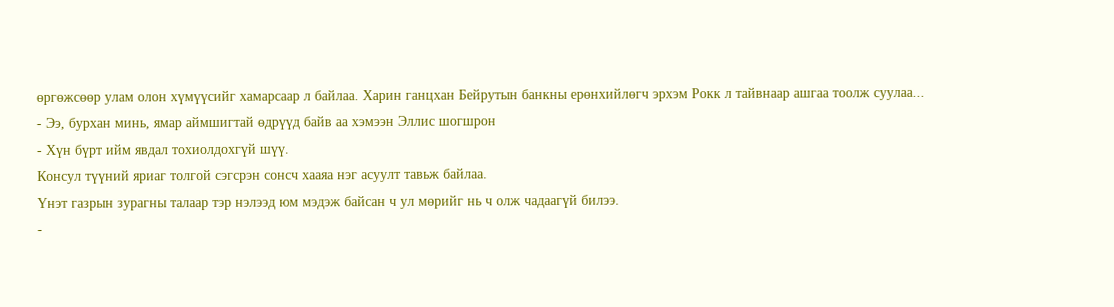өргөжсөөр улам олон хүмүүсийг хамарсаар л байлаа. Харин ганцхан Бейрутын банкны ерөнхийлөгч эрхэм Рокк л тайвнаар ашгаа тоолж суулаа...
- Ээ, бурхан минь, ямар аймшигтай өдрүүд байв аа хэмээн Эллис шогшрон
- Хүн бүрт ийм явдал тохиолдохгүй шүү.
Консул түүний яриаг толгой сэгсрэн сонсч хааяа нэг асуулт тавьж байлаа.
Үнэт газрын зурагны талаар тэр нэлээд юм мэдэж байсан ч ул мөрийг нь ч олж чадаагүй билээ.
-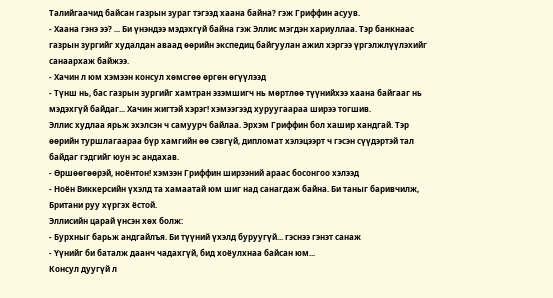Талийгаачид байсан газрын зураг тэгээд хаана байна? гэж Гриффин асуув.
- Хаана гэнэ ээ? ... Би үнэндээ мэдэхгүй байна гэж Эллис мэгдэн хариуллаа. Тэр банкнаас газрын зургийг худалдан аваад өөрийн экспедиц байгуулан ажил хэргээ үргэлжлүүлэхийг санаархаж байжээ.
- Хачин л юм хэмээн консул хөмсгөө өргөн өгүүлээд
- Түнш нь, бас газрын зургийг хамтран эзэмшигч нь мөртлөө түүнийхээ хаана байгааг нь мэдэхгүй байдаг... Хачин жигтэй хэрэг! хэмээгээд хуруугаараа ширээ тогшив.
Эллис худлаа ярьж эхэлсэн ч самуурч байлаа. Эрхэм Гриффин бол хашир хандгай. Тэр өөрийн туршлагаараа бүр хамгийн өө сэвгүй, дипломат хэлэцээрт ч гэсэн сүүдэртэй тал байдаг гэдгийг юун эс андахав.
- Өршөөгөөрэй, ноёнтон! хэмээн Гриффин ширээний араас босонгоо хэлээд
- Ноён Виккерсийн үхэлд та хамаатай юм шиг над санагдаж байна. Би таныг баривчилж, Британи руу хүргэх ёстой.
Эллисийн царай үнсэн хөх болж:
- Бурхныг барьж андгайлъя. Би түүний үхэлд буруугүй... гэснээ гэнэт санаж
- Үүнийг би баталж даанч чадахгүй, бид хоёулхнаа байсан юм...
Консул дуугүй л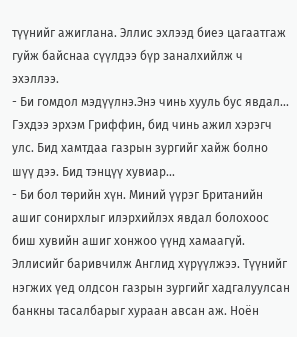түүнийг ажиглана. Эллис эхлээд биеэ цагаатгаж гуйж байснаа сүүлдээ бүр заналхийлж ч эхэллээ.
- Би гомдол мэдүүлнэ.Энэ чинь хууль бус явдал... Гэхдээ эрхэм Гриффин, бид чинь ажил хэрэгч улс. Бид хамтдаа газрын зургийг хайж болно шүү дээ. Бид тэнцүү хувиар...
- Би бол төрийн хүн. Миний үүрэг Британийн ашиг сонирхлыг илэрхийлэх явдал болохоос биш хувийн ашиг хонжоо үүнд хамаагүй.
Эллисийг баривчилж Англид хүрүүлжээ. Түүнийг нэгжих үед олдсон газрын зургийг хадгалуулсан банкны тасалбарыг хураан авсан аж. Ноён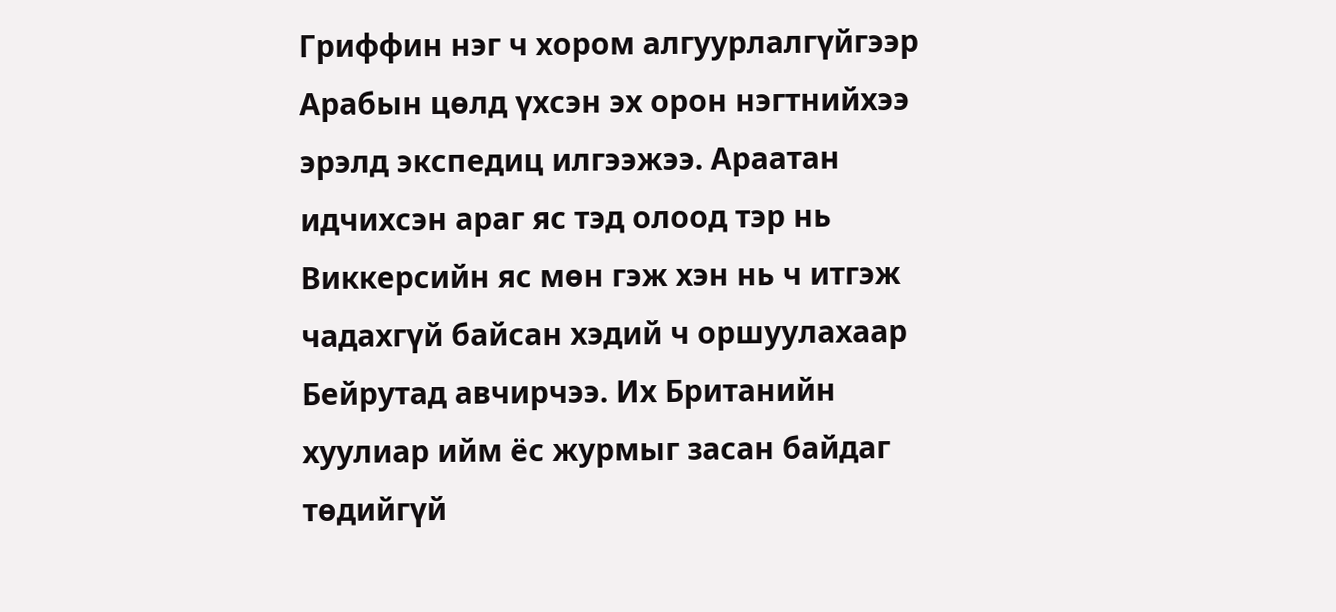Гриффин нэг ч хором алгуурлалгүйгээр Арабын цөлд үхсэн эх орон нэгтнийхээ эрэлд экспедиц илгээжээ. Араатан идчихсэн араг яс тэд олоод тэр нь Виккерсийн яс мөн гэж хэн нь ч итгэж чадахгүй байсан хэдий ч оршуулахаар Бейрутад авчирчээ. Их Британийн хуулиар ийм ёс журмыг засан байдаг төдийгүй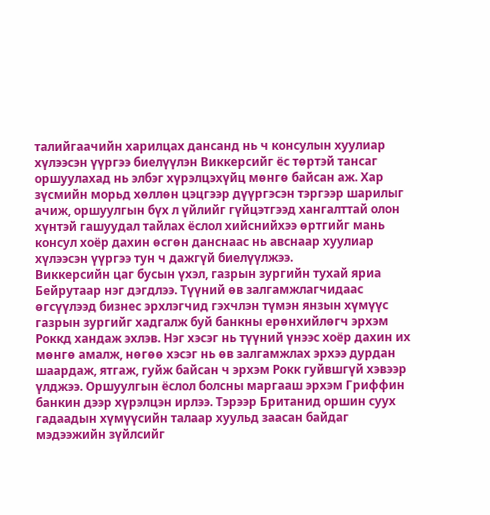талийгаачийн харилцах дансанд нь ч консулын хуулиар хүлээсэн үүргээ биелүүлэн Виккерсийг ёс төртэй тансаг оршуулахад нь элбэг хүрэлцэхүйц мөнгө байсан аж. Хар зүсмийн морьд хөллөн цэцгээр дүүргэсэн тэргээр шарилыг ачиж, оршуулгын бүх л үйлийг гүйцэтгээд хангалттай олон хүнтэй гашуудал тайлах ёслол хийснийхээ өртгийг мань консул хоёр дахин өсгөн данснаас нь авснаар хуулиар хүлээсэн үүргээ тун ч дажгүй биелүүлжээ.
Виккерсийн цаг бусын үхэл, газрын зургийн тухай яриа Бейрутаар нэг дэгдлээ. Түүний өв залгамжлагчидаас өгсүүлээд бизнес эрхлэгчид гэхчлэн түмэн янзын хүмүүс газрын зургийг хадгалж буй банкны ерөнхийлөгч эрхэм Роккд хандаж эхлэв. Нэг хэсэг нь түүний үнээс хоёр дахин их мөнгө амалж, нөгөө хэсэг нь өв залгамжлах эрхээ дурдан шаардаж, ятгаж, гуйж байсан ч эрхэм Рокк гуйвшгүй хэвээр үлджээ. Оршуулгын ёслол болсны маргааш эрхэм Гриффин банкин дээр хүрэлцэн ирлээ. Тэрээр Британид оршин суух гадаадын хүмүүсийн талаар хуульд заасан байдаг мэдээжийн зүйлсийг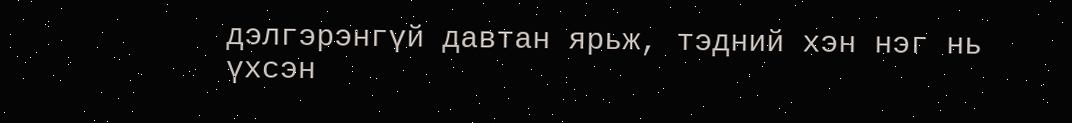дэлгэрэнгүй давтан ярьж, тэдний хэн нэг нь үхсэн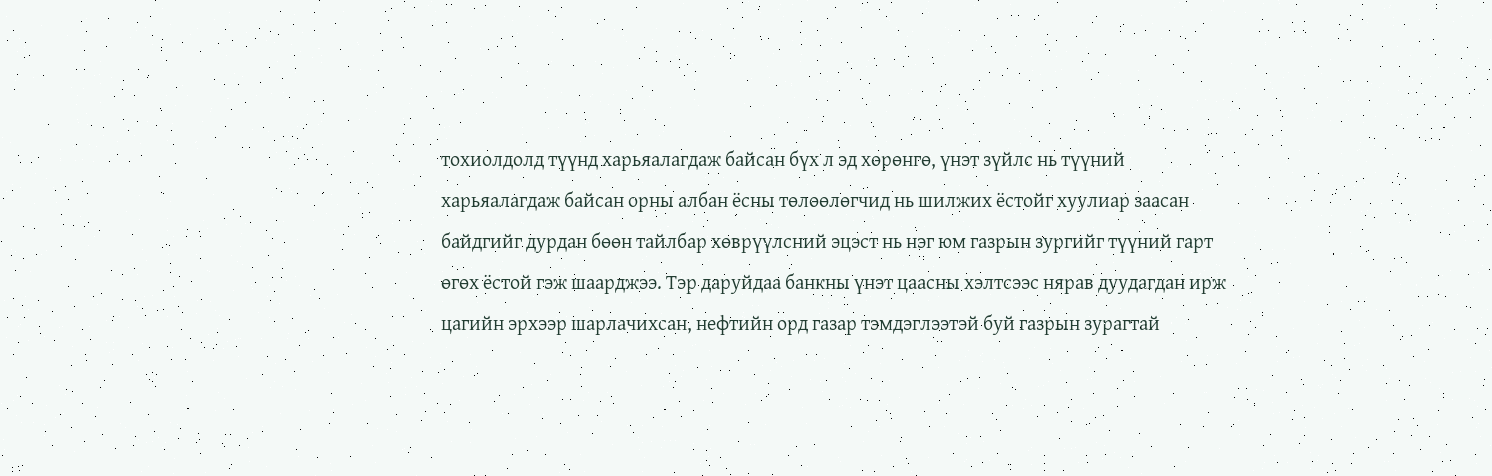тохиолдолд түүнд харьяалагдаж байсан бүх л эд хөрөнгө, үнэт зүйлс нь түүний харьяалагдаж байсан орны албан ёсны төлөөлөгчид нь шилжих ёстойг хуулиар заасан байдгийг дурдан бөөн тайлбар хөврүүлсний эцэст нь нэг юм газрын зургийг түүний гарт өгөх ёстой гэж шаарджээ. Тэр даруйдаа банкны үнэт цаасны хэлтсээс нярав дуудагдан ирж цагийн эрхээр шарлачихсан, нефтийн орд газар тэмдэглээтэй буй газрын зурагтай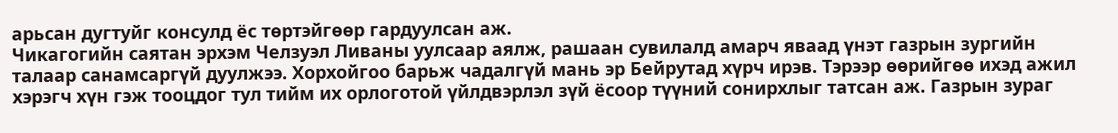арьсан дугтуйг консулд ёс төртэйгөөр гардуулсан аж.
Чикагогийн саятан эрхэм Челзуэл Ливаны уулсаар аялж, рашаан сувилалд амарч яваад үнэт газрын зургийн талаар санамсаргүй дуулжээ. Хорхойгоо барьж чадалгүй мань эр Бейрутад хүрч ирэв. Тэрээр өөрийгөө ихэд ажил хэрэгч хүн гэж тооцдог тул тийм их орлоготой үйлдвэрлэл зүй ёсоор түүний сонирхлыг татсан аж. Газрын зураг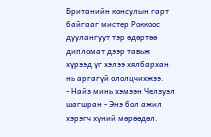Британийн консулын гарт байгааг мистер Роккоос дуулангуут тэр өдөртөө дипломат дээр тавьж хүрээд үг хэлээ хялбархан нь аргагүй ололцчихжээ.
- Найз минь хэмээн Челзуэл шагшран - Энэ бол ажил хэрэгч хүний мөрөөдөл.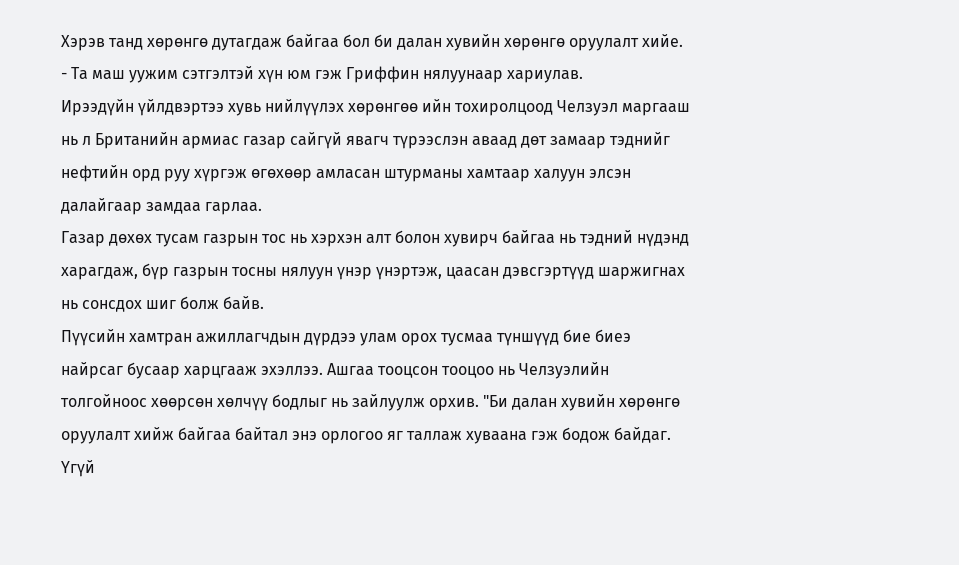Хэрэв танд хөрөнгө дутагдаж байгаа бол би далан хувийн хөрөнгө оруулалт хийе.
- Та маш уужим сэтгэлтэй хүн юм гэж Гриффин нялуунаар хариулав.
Ирээдүйн үйлдвэртээ хувь нийлүүлэх хөрөнгөө ийн тохиролцоод Челзуэл маргааш нь л Британийн армиас газар сайгүй явагч түрээслэн аваад дөт замаар тэднийг нефтийн орд руу хүргэж өгөхөөр амласан штурманы хамтаар халуун элсэн далайгаар замдаа гарлаа.
Газар дөхөх тусам газрын тос нь хэрхэн алт болон хувирч байгаа нь тэдний нүдэнд харагдаж, бүр газрын тосны нялуун үнэр үнэртэж, цаасан дэвсгэртүүд шаржигнах нь сонсдох шиг болж байв.
Пүүсийн хамтран ажиллагчдын дүрдээ улам орох тусмаа түншүүд бие биеэ найрсаг бусаар харцгааж эхэллээ. Ашгаа тооцсон тооцоо нь Челзуэлийн толгойноос хөөрсөн хөлчүү бодлыг нь зайлуулж орхив. "Би далан хувийн хөрөнгө оруулалт хийж байгаа байтал энэ орлогоо яг таллаж хуваана гэж бодож байдаг. Үгүй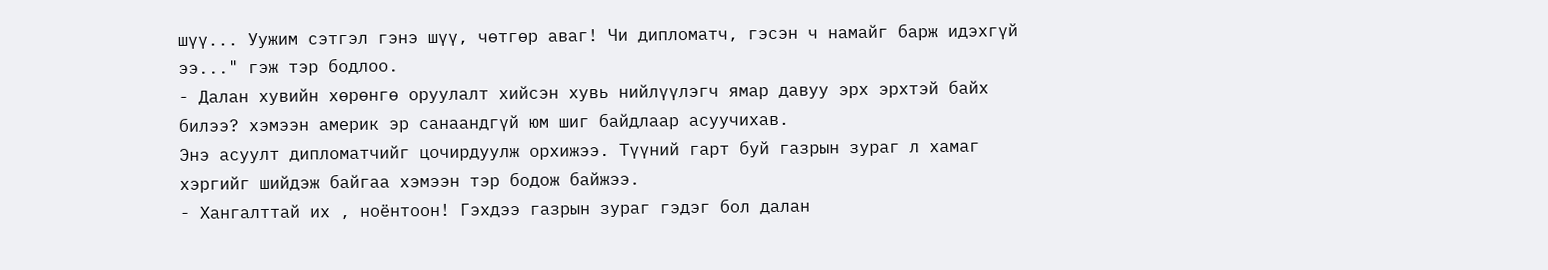шүү... Уужим сэтгэл гэнэ шүү, чөтгөр аваг! Чи дипломатч, гэсэн ч намайг барж идэхгүй ээ..." гэж тэр бодлоо.
- Далан хувийн хөрөнгө оруулалт хийсэн хувь нийлүүлэгч ямар давуу эрх эрхтэй байх билээ? хэмээн америк эр санаандгүй юм шиг байдлаар асуучихав.
Энэ асуулт дипломатчийг цочирдуулж орхижээ. Түүний гарт буй газрын зураг л хамаг хэргийг шийдэж байгаа хэмээн тэр бодож байжээ.
- Хангалттай их , ноёнтоон! Гэхдээ газрын зураг гэдэг бол далан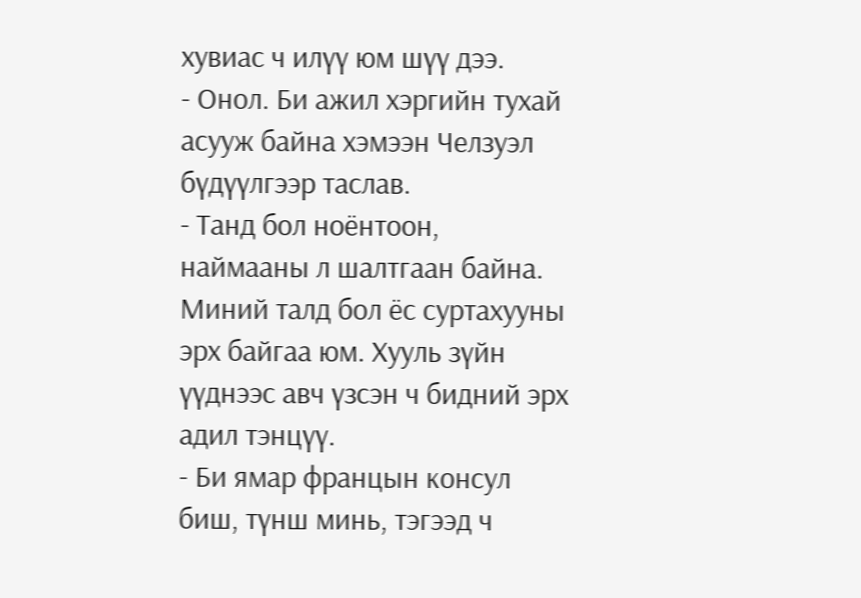хувиас ч илүү юм шүү дээ.
- Онол. Би ажил хэргийн тухай асууж байна хэмээн Челзуэл бүдүүлгээр таслав.
- Танд бол ноёнтоон, наймааны л шалтгаан байна. Миний талд бол ёс суртахууны эрх байгаа юм. Хууль зүйн үүднээс авч үзсэн ч бидний эрх адил тэнцүү.
- Би ямар францын консул биш, түнш минь, тэгээд ч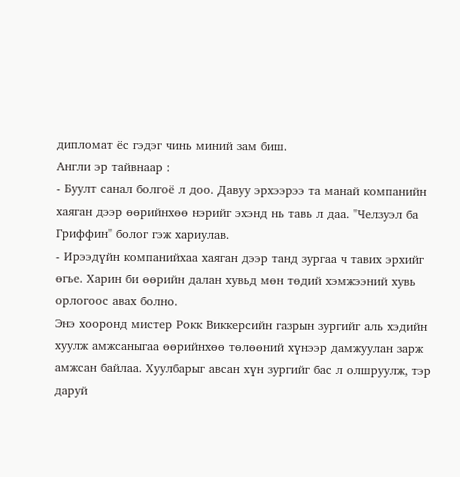дипломат ёс гэдэг чинь миний зам биш.
Англи эр тайвнаар :
- Буулт санал болгоё л доо. Давуу эрхээрээ та манай компанийн хаяган дээр өөрийнхөө нэрийг эхэнд нь тавь л даа. "Челзуэл ба Гриффин" болог гэж хариулав.
- Ирээдүйн компанийхаа хаяган дээр танд зургаа ч тавих эрхийг өгье. Харин би өөрийн далан хувьд мөн төдий хэмжээний хувь орлогоос авах болно.
Энэ хооронд мистер Рокк Виккерсийн газрын зургийг аль хэдийн хуулж амжсаныгаа өөрийнхөө төлөөний хүнээр дамжуулан зарж амжсан байлаа. Хуулбарыг авсан хүн зургийг бас л олшруулж, тэр даруй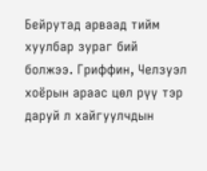Бейрутад арваад тийм хуулбар зураг бий болжээ. Гриффин, Челзуэл хоёрын араас цөл рүү тэр даруй л хайгуулчдын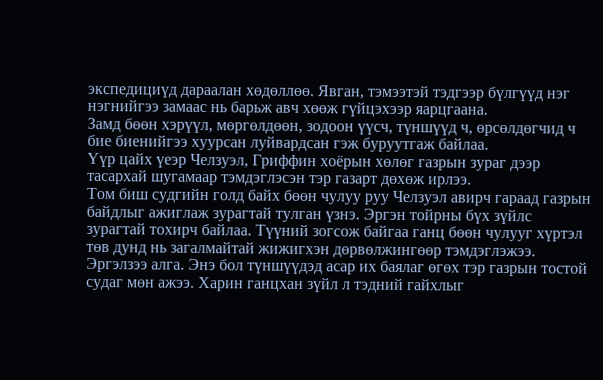экспедициүд дараалан хөдөллөө. Явган, тэмээтэй тэдгээр бүлгүүд нэг нэгнийгээ замаас нь барьж авч хөөж гүйцэхээр яарцгаана.
Замд бөөн хэрүүл, мөргөлдөөн, зодоон үүсч, түншүүд ч, өрсөлдөгчид ч бие биенийгээ хуурсан луйвардсан гэж буруутгаж байлаа.
Үүр цайх үеэр Челзуэл, Гриффин хоёрын хөлөг газрын зураг дээр тасархай шугамаар тэмдэглэсэн тэр газарт дөхөж ирлээ.
Том биш судгийн голд байх бөөн чулуу руу Челзуэл авирч гараад газрын байдлыг ажиглаж зурагтай тулган үзнэ. Эргэн тойрны бүх зүйлс зурагтай тохирч байлаа. Түүний зогсож байгаа ганц бөөн чулууг хүртэл төв дунд нь загалмайтай жижигхэн дөрвөлжингөөр тэмдэглэжээ.
Эргэлзээ алга. Энэ бол түншүүдэд асар их баялаг өгөх тэр газрын тостой судаг мөн ажээ. Харин ганцхан зүйл л тэдний гайхлыг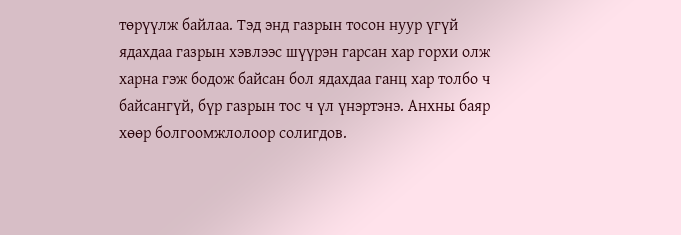төрүүлж байлаа. Тэд энд газрын тосон нуур үгүй ядахдаа газрын хэвлээс шүүрэн гарсан хар горхи олж харна гэж бодож байсан бол ядахдаа ганц хар толбо ч байсангүй, бүр газрын тос ч үл үнэртэнэ. Анхны баяр хөөр болгоомжлолоор солигдов.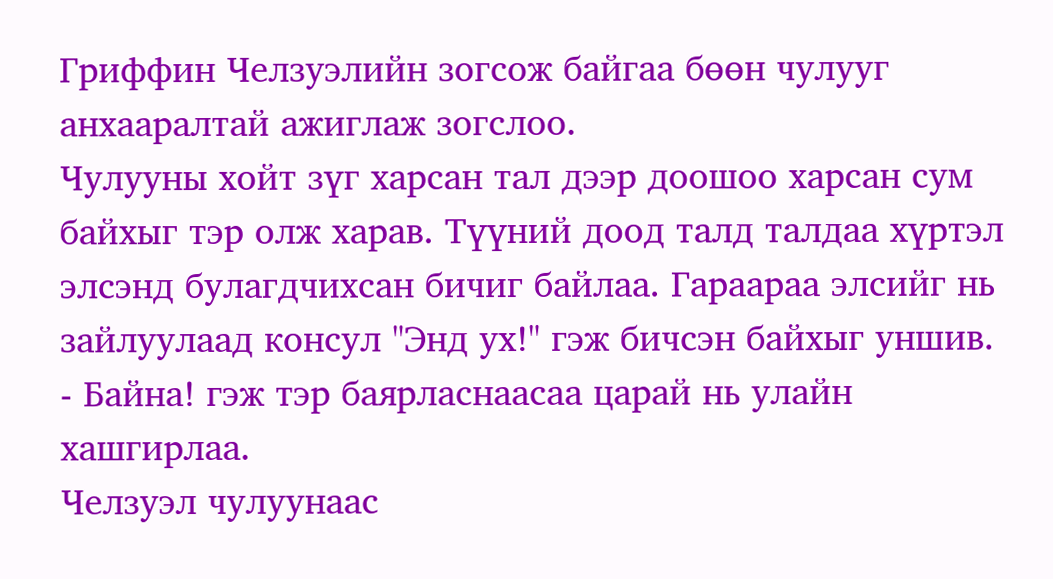Гриффин Челзуэлийн зогсож байгаа бөөн чулууг анхааралтай ажиглаж зогслоо.
Чулууны хойт зүг харсан тал дээр доошоо харсан сум байхыг тэр олж харав. Түүний доод талд талдаа хүртэл элсэнд булагдчихсан бичиг байлаа. Гараараа элсийг нь зайлуулаад консул "Энд ух!" гэж бичсэн байхыг уншив.
- Байна! гэж тэр баярласнаасаа царай нь улайн хашгирлаа.
Челзуэл чулуунаас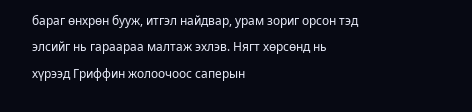бараг өнхрөн бууж, итгэл найдвар, урам зориг орсон тэд элсийг нь гараараа малтаж эхлэв. Нягт хөрсөнд нь хүрээд Гриффин жолоочоос саперын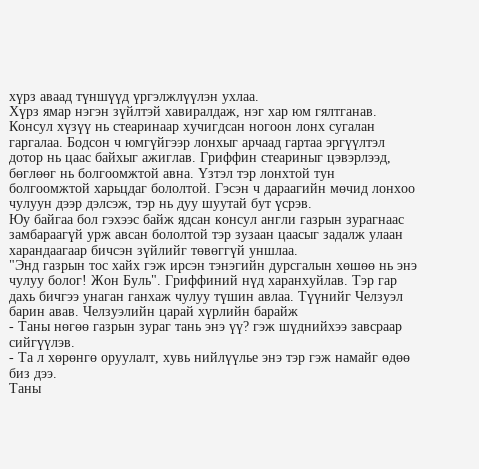хүрз аваад түншүүд үргэлжлүүлэн ухлаа.
Хүрз ямар нэгэн зүйлтэй хавиралдаж, нэг хар юм гялтганав. Консул хүзүү нь стеаринаар хучигдсан ногоон лонх сугалан гаргалаа. Бодсон ч юмгүйгээр лонхыг арчаад гартаа эргүүлтэл дотор нь цаас байхыг ажиглав. Гриффин стеариныг цэвэрлээд, бөглөөг нь болгоомжтой авна. Үзтэл тэр лонхтой тун болгоомжтой харьцдаг бололтой. Гэсэн ч дараагийн мөчид лонхоо чулуун дээр дэлсэж, тэр нь дуу шуутай бут үсрэв.
Юу байгаа бол гэхээс байж ядсан консул англи газрын зурагнаас замбараагүй урж авсан бололтой тэр зузаан цаасыг задалж улаан харандаагаар бичсэн зүйлийг төвөггүй уншлаа.
"Энд газрын тос хайх гэж ирсэн тэнэгийн дурсгалын хөшөө нь энэ чулуу болог! Жон Буль". Гриффиний нүд харанхуйлав. Тэр гар дахь бичгээ унаган ганхаж чулуу түшин авлаа. Түүнийг Челзуэл барин авав. Челзуэлийн царай хүрлийн барайж
- Таны нөгөө газрын зураг тань энэ үү? гэж шүднийхээ завсраар сийгүүлэв.
- Та л хөрөнгө оруулалт, хувь нийлүүлье энэ тэр гэж намайг өдөө биз дээ.
Таны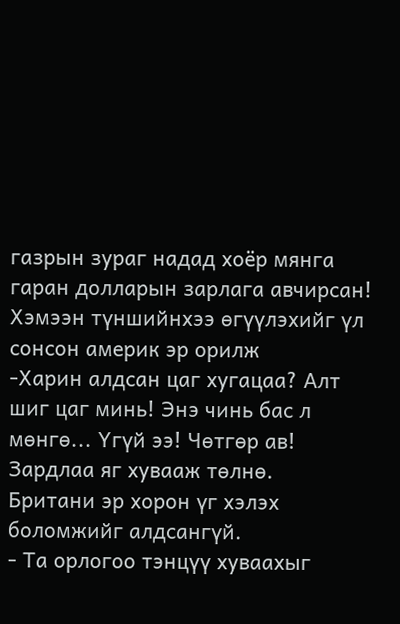газрын зураг надад хоёр мянга гаран долларын зарлага авчирсан! Хэмээн түншийнхээ өгүүлэхийг үл сонсон америк эр орилж
-Харин алдсан цаг хугацаа? Алт шиг цаг минь! Энэ чинь бас л мөнгө... Үгүй ээ! Чөтгөр ав! Зардлаа яг хувааж төлнө.
Британи эр хорон үг хэлэх боломжийг алдсангүй.
- Та орлогоо тэнцүү хуваахыг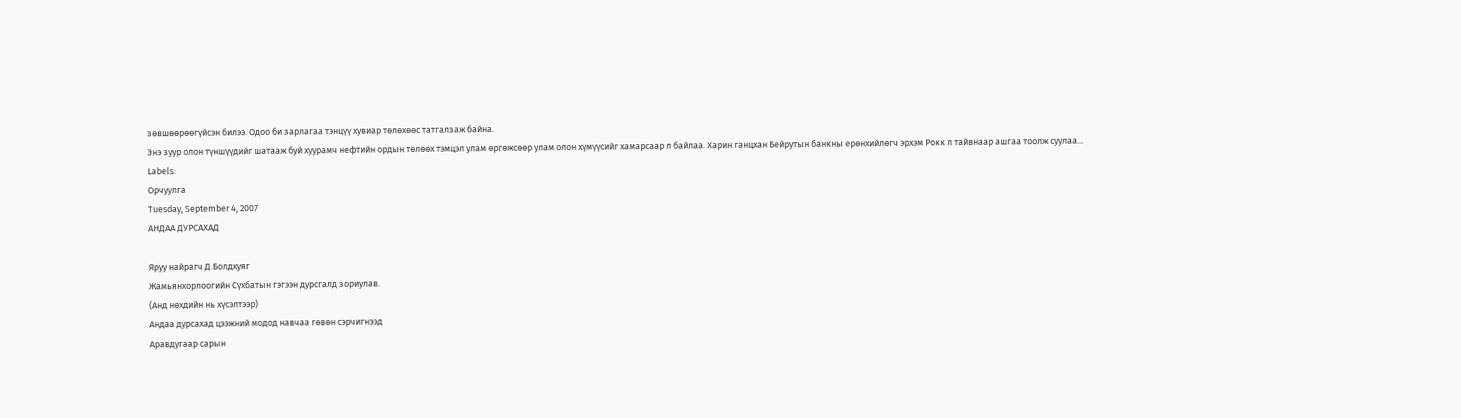зөвшөөрөөгүйсэн билээ. Одоо би зарлагаа тэнцүү хувиар төлөхөөс татгалзаж байна.
Энэ зуур олон түншүүдийг шатааж буй хуурамч нефтийн ордын төлөөх тэмцэл улам өргөжсөөр улам олон хүмүүсийг хамарсаар л байлаа. Харин ганцхан Бейрутын банкны ерөнхийлөгч эрхэм Рокк л тайвнаар ашгаа тоолж суулаа...
Labels:
Орчуулга
Tuesday, September 4, 2007
АНДАА ДУРСАХАД

Яруу найрагч Д.Болдхуяг
Жамьянхорлоогийн Сүхбатын гэгээн дурсгалд зориулав.
(Анд нөхдийн нь хүсэлтээр)
Андаа дурсахад цээжний модод навчаа гөвөн сэрчигнээд
Аравдугаар сарын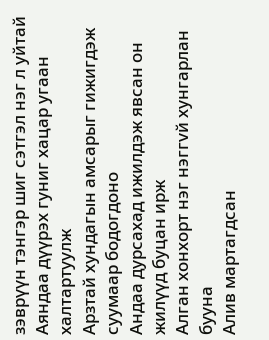зэврүүн тэнгэр шиг сэтгэл нэг л уйтай
Аяндаа дүүрэх гуниг хацар угаан халтартуулж
Арзтай хундагын амсарыг гижигдэж суумаар бодогдоно
Андаа дурсахад ижилдэж явсан он жилүүд буцан ирж
Алган хонхорт нэг нэггvй хунгарлан бууна
Алив мартагдсан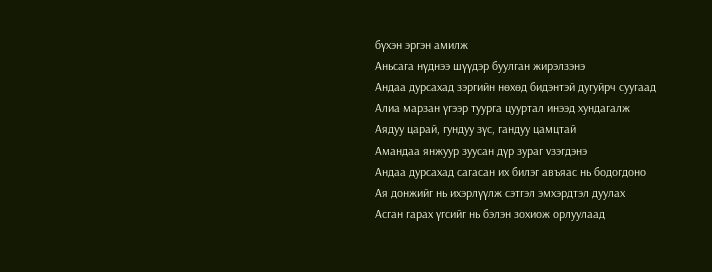бүхэн эргэн амилж
Аньсага нүднээ шүүдэр буулган жирэлзэнэ
Андаа дурсахад зэргийн нөхөд бидэнтэй дугуйрч суугаад
Алиа марзан үгээр туурга цууртал инээд хундагалж
Аядуу царай, гундуу зүс, гандуу цамцтай
Амандаа янжуур зуусан дүр зураг vзэгдэнэ
Андаа дурсахад сагасан их билэг авъяас нь бодогдоно
Ая донжийг нь ихэрлүүлж сэтгэл эмхэрдтэл дуулах
Асган гарах үгсийг нь бэлэн зохиож орлуулаад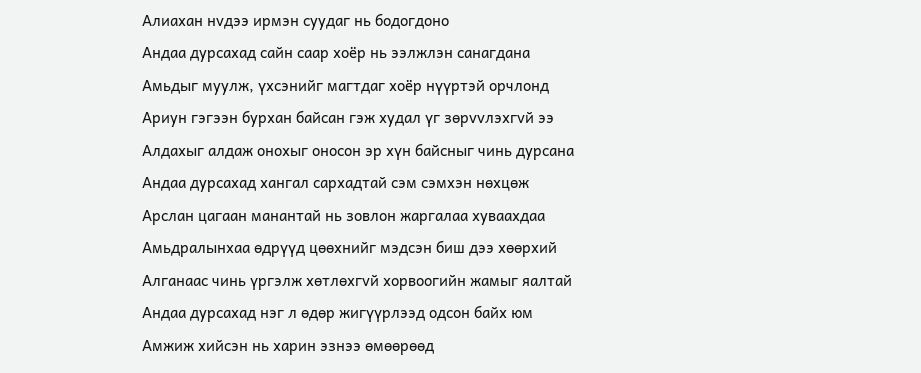Алиахан нvдээ ирмэн суудаг нь бодогдоно
Андаа дурсахад сайн саар хоёр нь ээлжлэн санагдана
Амьдыг муулж, үхсэнийг магтдаг хоёр нүүртэй орчлонд
Ариун гэгээн бурхан байсан гэж худал үг зөрvvлэхгvй ээ
Алдахыг алдаж онохыг оносон эр хүн байсныг чинь дурсана
Андаа дурсахад хангал сархадтай сэм сэмхэн нөхцөж
Арслан цагаан манантай нь зовлон жаргалаа хуваахдаа
Амьдралынхаа өдрүүд цөөхнийг мэдсэн биш дээ хөөрхий
Алганаас чинь үргэлж хөтлөхгvй хорвоогийн жамыг яалтай
Андаа дурсахад нэг л өдөр жигүүрлээд одсон байх юм
Амжиж хийсэн нь харин эзнээ өмөөрөөд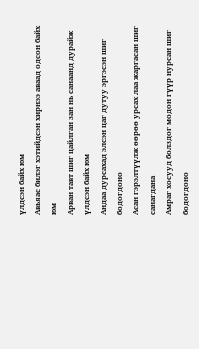үлдсэн байх юм
Авьяас билэг хэтийдсэн хирнээ аваад одсон байх юм
Арван тавт шиг цайлган зан нь санаанд дурайж үлдсэн байх юм
Андаа дурсахад элсэн цаг дутуу эргэсэн шиг бодогдоно
Асан гэрэлтүүлж өөрөө урсах лаа жаргасан шиг санагдана
Амраг хосууд болздог модон гүүр нурсан шиг бодогдоно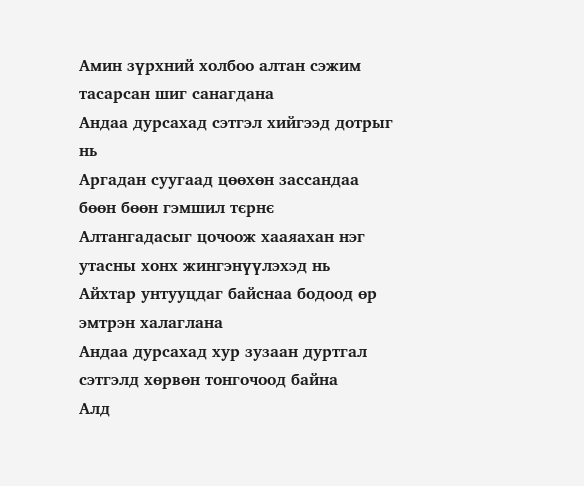Амин зүрхний холбоо алтан сэжим тасарсан шиг санагдана
Андаа дурсахад сэтгэл хийгээд дотрыг нь
Аргадан суугаад цөөхөн зассандаа бөөн бөөн гэмшил тєрнє
Алтангадасыг цочоож хааяахан нэг утасны хонх жингэнүүлэхэд нь
Айхтар унтууцдаг байснаа бодоод өр эмтрэн халаглана
Андаа дурсахад хур зузаан дуртгал сэтгэлд хөрвөн тонгочоод байна
Алд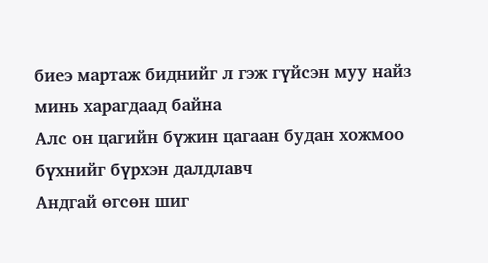биеэ мартаж биднийг л гэж гүйсэн муу найз минь харагдаад байна
Алс он цагийн бүжин цагаан будан хожмоо бүхнийг бүрхэн далдлавч
Андгай өгсөн шиг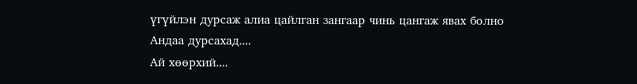үгүйлэн дурсаж алиа цайлган зангаар чинь цангаж явах болно
Андаа дурсахад....
Ай хөөрхий....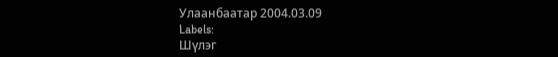Улаанбаатар 2004.03.09
Labels:
Шүлэг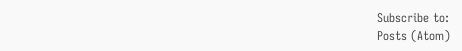Subscribe to:
Posts (Atom)